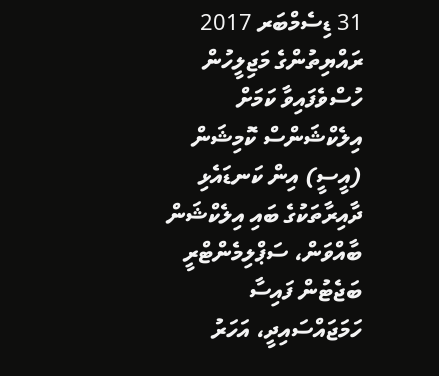31 ޑިސެމްބަރ 2017
ރައްޔިތުންގެ މަޖިލީހުން ހުސްވެފައިވާ ކަމަށް އިލެކްޝަންސް ކޮމިޝަން (އީސީ) އިން ކަނޑައެޅި ދާއިރާތަކުގެ ބައި އިލެކްޝަން ބާއްވަން، ސަޕްލިމެންޓްރީ ބަޖެޓުން ފައިސާ ހަމަޖައްސައިދީ، އަހަރު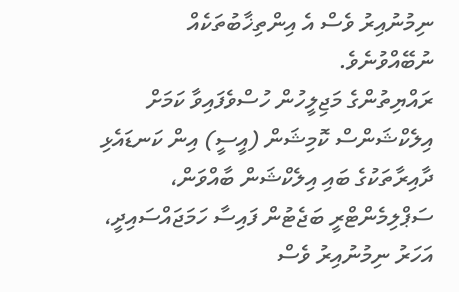ނިމުނުއިރު ވެސް އެ އިންތިޚާބުތަކެއް ނުބޭއްވުނެވެ.
ރައްޔިތުންގެ މަޖިލީހުން ހުސްވެފައިވާ ކަމަށް އިލެކްޝަންސް ކޮމިޝަން (އީސީ) އިން ކަނޑައެޅި ދާއިރާތަކުގެ ބައި އިލެކްޝަން ބާއްވަން، ސަޕްލިމެންޓްރީ ބަޖެޓުން ފައިސާ ހަމަޖައްސައިދީ، އަހަރު ނިމުނުއިރު ވެސް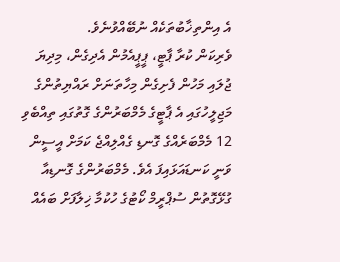އެ އިންތިޚާބުތަކެއް ނުބޭއްވުނެވެ.
ވެރިކަން ކުރާ ޕާޓީ، ޕީޕީއެމުން އެދިގެން، މިދިޔަ ޖުލައި މަހުން ފެށިގެން މިހާތަނަށް ރައްޔިތުންގެ މަޖިލީހުގައި އެ ޕާޓީގެ މެމްބަރުންގެ ގޮތުގައި ތިއްބެވި 12 މެމްބަރެއްގެ ގޮނޑި ގެއްލިއްޖެ ކަމަށް އީސީން ވަނީ ކަނޑައަޅައިފަ އެވެ. މެމްބަރުންގެ ގޮނޑިއާ ގުޅޭގޮތުން ސުޕްރީމް ކޯޓުގެ ހުކުމާ ޚިލާފަށް ބައެއް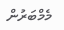މެމްބަރުން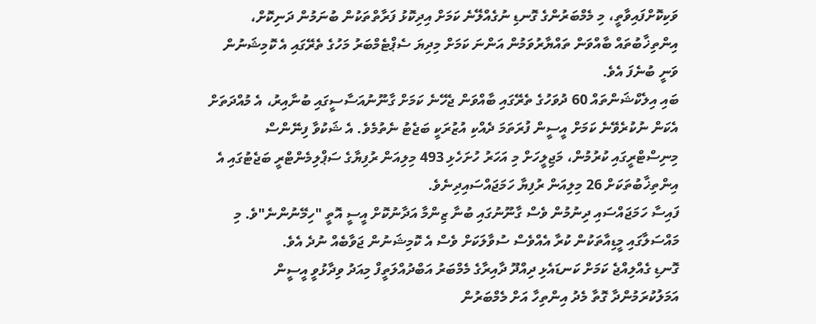ވަކިކޮށްފައިވާތީ، މި މެމްބަރުންގެ ގޮނޑި ނުގެއްލޭނެ ކަމަށް އިދިކޮޅު ފަރާތްތަކުން ބުނަމުން ދަނިކޮށް، އިންތިޚާބުތައް ބާއްވަން ތައްޔާރުވަމުން އަންނަ ކަމަށް މިދިޔަ ސެޕްޓެމްބަރު މަހުގެ ތެރޭގައި އެ ކޮމިޝަނުން ވަނީ ބުނެފަ އެވެ.
ބައި އިލެކްޝަންތައް 60 ދުވަހުގެ ތެރޭގައި ބާއްވަން ޖެހޭނެ ކަމަށް ގާނޫނުއަސާސީގައި ބުނާއިރު، އެ މުއްދަތަށް އެކަން ނުކުރެވޭނެ ކަމަށް އީސީން ފުރަތަމަ ދެއްކި އުޒުރަކީ ބަޖެޓު ނެތުމެވެ. އެ ޝަކުވާ ފިނޭންސް މިނިސްޓްރީގައި ކުރުމުން، މަޖިލީހަށް މި އަހަރު ހުށަހެޅި 493 މިލިއަން ރުފިޔާގެ ސަޕްލިމެންޓްރީ ބަޖެޓުގައި އެ އިންތިޚާބުތަކަށް 26 މިލިއަން ރުފިޔާ ހަމަޖައްސައިދިނެވެ.
ފައިސާ ހަމަޖައްސައި ދިނުމުން ވެސް ގާނޫނުގައި ބުނާ ޒިންމާ އަދާނުކޮށް އީސީ އޮތީ "ހިމޭނުންނެ"ވެ. މި މައްސަލާގައި މީޑިއާތަކުން ކުރާ އެއްވެސް ސުވާލަކަށް ވެސް އެ ކޮމިޝަނުން ޖަވާބެއް ނުދެ އެވެ.
ގޮނޑި ގެއްލިއްޖެ ކަމަށް ކަނޑައެޅި ދިއްދޫ ދާއިރާގެ މެމްބަރު އަބްދުއްލަތީފް މިއަދު ވިދާޅުވީ އީސީން އަމަލުކުރަމުންދާ ގޮތާ މެދު އިންތިހާ އަށް މެމްބަރުން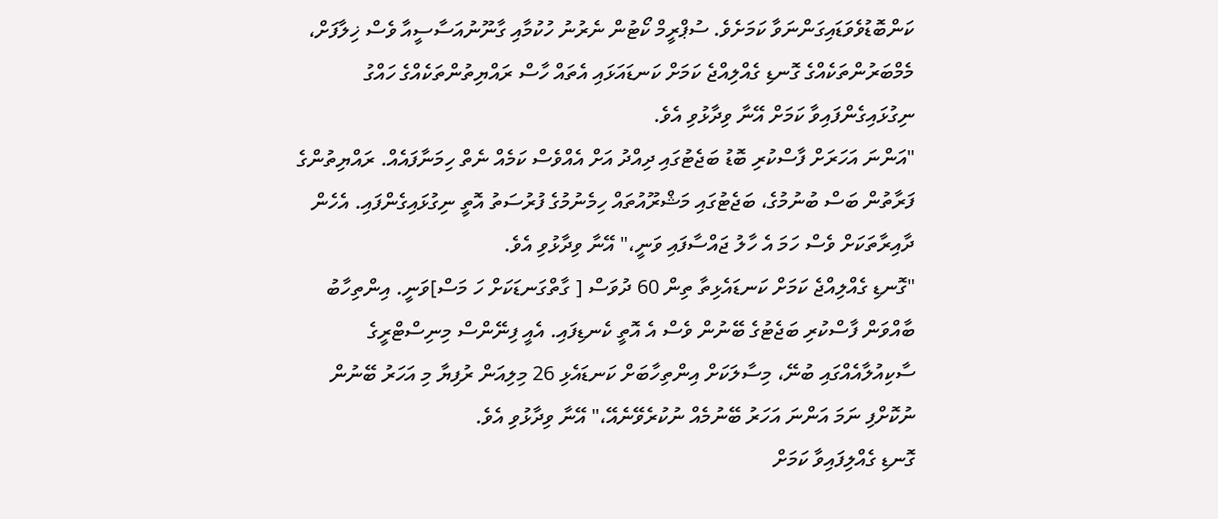ކަންބޮޑުވެވަޑައިގަންނަވާ ކަމަށެވެ. ސުޕްރީމް ކޯޓުން ނެރުނު ހުކުމާއި ގާނޫނުއަސާސީއާ ވެސް ޚިލާފަށް، މެމްބަރުންތަކެއްގެ ގޮނޑި ގެއްލިއްޖެ ކަމަށް ކަނޑައަޅައި އެތައް ހާސް ރައްޔިތުންތަކެއްގެ ހައްގު ނިގުޅައިގެންފައިވާ ކަމަށް އޭނާ ވިދާޅުވި އެވެ.
"އަންނަ އަހަރަށް ފާސްކުރި ބޮޑު ބަޖެޓުގައި ދިއްދު އަށް އެއްވެސް ކަމެއް ނެތް ހިމަނާފައެއް. ރައްޔިތުންގެ ފަރާތުން ބަސް ބުނުމުގެ، ބަޖެޓުގައި މަޝްރޫއުތައް ހިމެނުމުގެ ފުރުސަތު އޮތީ ނިގުޅައިގެންފައި. އެހެން ދާއިރާތަކަށް ވެސް ހަމަ އެ ހާލު ޖައްސާފައި ވަނީ،" އޭނާ ވިދާޅުވި އެވެ.
"ގޮނޑި ގެއްލިއްޖެ ކަމަށް ކަނޑައެޅިތާ ތިން 60 ދުވަސް [ ގާތްގަނޑަކަށް ހަ މަސް]ވަނީ. އިންތިހާބު ބާއްވަން ފާސްކުރި ބަޖެޓުގެ ބޭނުން ވެސް އެ އޮތީ ކެނޑިފައި. އެއީ ފިނޭންސް މިނިސްޓްރީގެ ސާކިއުލާއެއްގައި ބުނޭ، މިސާލަކަށް އިންތިހާބަށް ކަނޑައެޅި 26 މިލިއަން ރުފިޔާ މި އަހަރު ބޭނުން ނުކޮށްފި ނަމަ އަންނަ އަހަރު ބޭނުމެއް ނުކުރެވޭނެއޭ،" އޭނާ ވިދާޅުވި އެވެ.
ގޮނޑި ގެއްލިފައިވާ ކަމަށް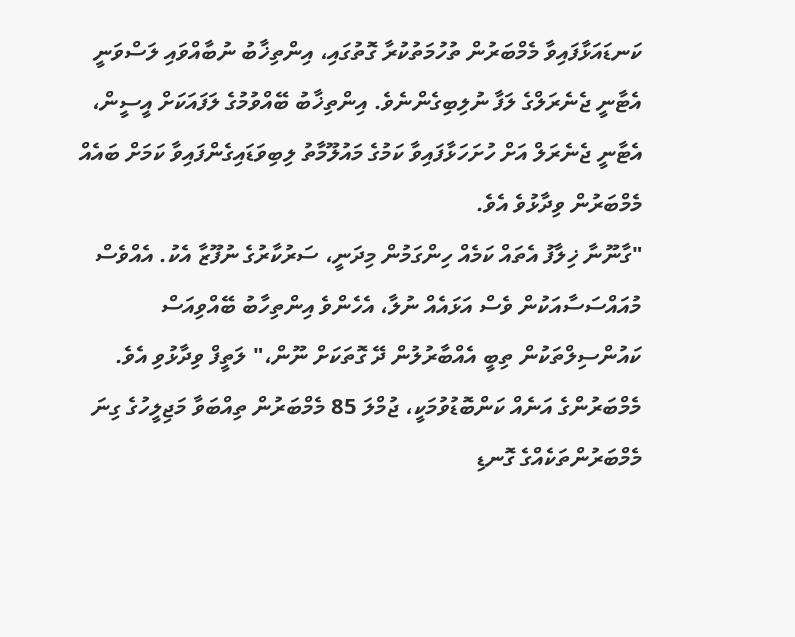ކަނޑައަޅާފައިވާ މެމްބަރުން ތުހުމަތުކުރާ ގޮތުގައި، އިންތިޚާބު ނުބާއްވައި ލަސްވަނީ އެޓާނީ ޖެނެރަލްގެ ލަފާ ނުލިބިގެންނެވެ. އިންތިޚާބު ބޭއްވުމުގެ ލަފައަކަށް އީސީން، އެޓާނީ ޖެނެރަލް އަށް ހުށަހަޅާފައިވާ ކަމުގެ މައުލޫމާތު ލިބިވަޑައިގެންފައިވާ ކަމަށް ބައެއް މެމްބަރުން ވިދާޅުވެ އެވެ.
"ގާނޫނާ ޚިލާފު އެތައް ކަމެއް ހިންގަމުން މިދަނީ، ސަރުކާރުގެ ނުފޫޒާ އެކު. އެއްވެސް މުއައްސަސާއަކުން ވެސް އަޅައެއް ނުލާ، އެހެންވެ އިންތިހާބު ބޭއްވިއަސް ކައުންސިލްތަކުން ތިބީ އެއްބާރުލުން ދޭ ގޮތަކަށް ނޫން،" ލަތީފް ވިދާޅުވި އެވެ.
މެމްބަރުންގެ އަނެއް ކަންބޮޑުވުމަކީ، ޖުމްލަ 85 މެމްބަރުން ތިއްބަވާ މަޖިލީހުގެ ގިނަ މެމްބަރުންތަކެއްގެ ގޮނޑި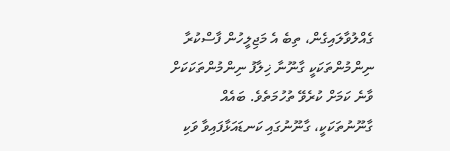ގެއްލުވާލައިގެން، ތިބެ އެ މަޖިލީހުން ފާސްކުރާ ނިންމުންތަކަކީ ގާނޫނާ ޚިލާފު ނިންމުންތަކަކަށް ވާނެ ކަމަށް ކުރެވޭ ތުހުމަތެވެ. ބައެއް ގާނޫނުތަކަކީ، ގާނޫނުގައި ކަނޑައަޅާފައިވާ ވަކި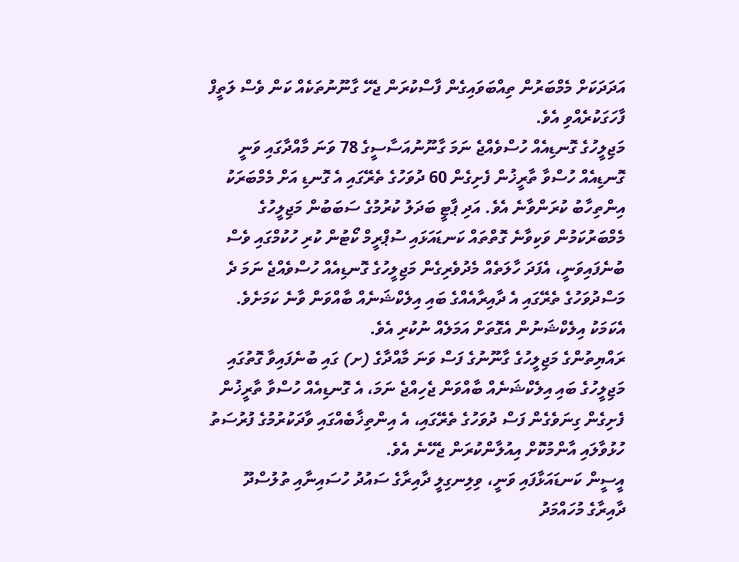އަދަދަކަށް މެމްބަރުން ތިއްބަވައިގެން ފާސްކުރަން ޖެހޭ ގާނޫނުތަކެއް ކަން ވެސް ލަތީފް ފާހަގަކުރެއްވި އެވެ.
މަޖިލީހުގެ ގޮނޑިއެއް ހުސްވެއްޖެ ނަމަ ގާނޫނުއަސާސީގެ 78 ވަނަ މާއްދާގައި ވަނީ ގޮނޑިއެއް ހުސްވާ ތާރީޚުން ފެށިގެން 60 ދުވަހުގެ ތެރޭގައި އެ ގޮނޑި އަށް މެމްބަރަކު އިންތިހާބު ކުރަންވާނެ އެވެ. އަދި ޕާޓީ ބަދަލު ކުރުމުގެ ސަބަބުން މަޖިލީހުގެ މެމްބަރުކަމުން ވަކިވާނެ ގޮތްތައް ކަނޑައަޅައި ސުޕްރީމް ކޯޓުން ކުރި ހުކުމްގައި ވެސް ބުނެފައިވަނީ، އެފަދަ ހާލަތެއް މެދުވެރިގެން މަޖިލީހުގެ ގޮނޑިއެއް ހުސްވެއްޖެ ނަމަ ދެ މަސްދުވަހުގެ ތެރޭގައި އެ ދާއިރާއެއްގެ ބައި އިލެކްޝަނެއް ބާއްވަން ވާނެ ކަމަށެވެ. އެކަމަކު އިލެކްޝަނުން އެގޮތަށް އަމަލެއް ނުކުރި އެވެ.
ރައްޔިތުންގެ މަޖިލީހުގެ ގާނޫނުގެ ފަސް ވަނަ މާއްދާގެ (ށ) ގައި ބުނެފައިވާ ގޮތުގައި މަޖިލީހުގެ ބައި އިލެކްޝަނެއް ބާއްވަން ޖެހިއްޖެ ނަމަ، އެ ގޮނޑިއެއް ހުސްވާ ތާރީޚުން ފެށިގެން ގިނަވެގެން ފަސް ދުވަހުގެ ތެރޭގައި، އެ އިންތިޚާބެއްގައި ވާދަކުރުމުގެ ފުރުސަތު ހުޅުވާލައި އާންމުކޮށް އިއުލާންކުރަން ޖެހޭނެ އެވެ.
އީސީން ކަނޑައަޅާފައި ވަނީ، ވިލިނގިލީ ދާއިރާގެ ސައުދު ހުސައިނާއި ތުލުސްދޫ ދާއިރާގެ މުހައްމަދު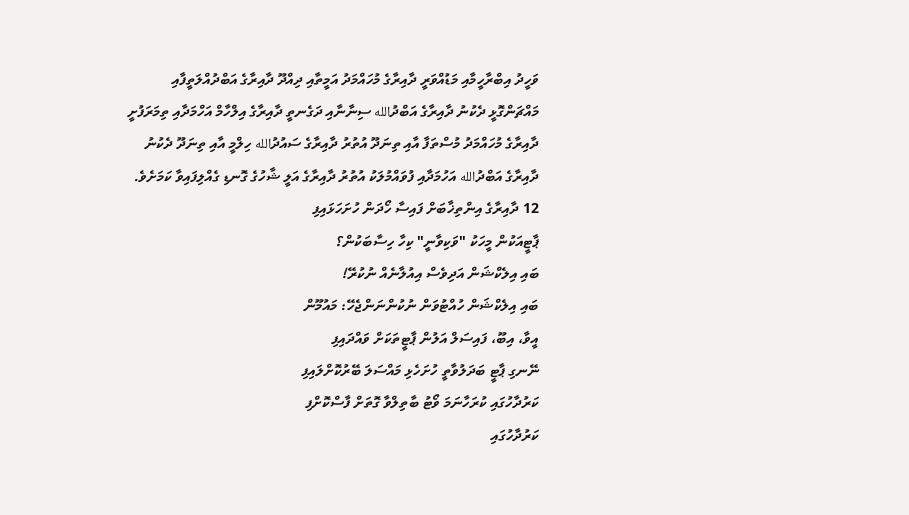ވަހީދު އިބްރާހީމާއި މަޑުއްވަރީ ދާއިރާގެ މުހައްމަދު އަމީތާއި ދިއްދޫ ދާއިރާގެ އަބްދުއްލަތީފާއި މައްޗަންގޮޅީ ދެކުނު ދާއިރާގެ އަބްދުالله ސިނާނާއި ދަގެނތީ ދާއިރާގެ އިލްހާމް އަހްމަދާއި ތިމަރަފުށީ ދާއިރާގެ މުހައްމަދު މުސްތަފާ އާއި ތިނަދޫ އުތުރު ދާއިރާގެ ސައުދުالله ހިލްމީ އާއި ތިނަދޫ ދެކުނު ދާއިރާގެ އަބްދުالله އަހުމަދާއި ފުވައްމުލަކު އުތުރު ދާއިރާގެ އަލީ ޝާހުގެ ގޮނޑި ގެއްލިފައިވާ ކަމަށެވެ.
12 ދާއިރާގެ އިންތިޚާބަށް ފައިސާ ހޯދަން ހުށަހަޅައިފި
ޕާޓީއަކުން މީހަކު "ވަކިވާނީ" ކިހާ ހިސާބަކުން؟
ބައި އިލެކްޝަން އަދިވެސް އިއުލާނެއް ނުކުރޭ!
ބައި އިލެކްޝަން ހުއްޓުވަން ނުކުންނަންޖެހޭ: މައުމޫން
އީވާ، އިބޫ، ފައިސަލް އަލުން ޕާޓީތަކަށް ވައްދައިފި
ނޭނގި ޕާޓީ ބަދަލުވާތީ ހުށަހެޅި މައްސަލަ ބޭރުކޮށްލައިފި
ކަރުދާހުގައި ކުރަހާނަމަ ވޯޓު ބާތިލްވާ ގޮތަށް ފާސްކޮށްފި
ކަރުދާހުގައި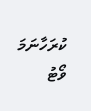ކުރަހާނަމަ ވޯޓު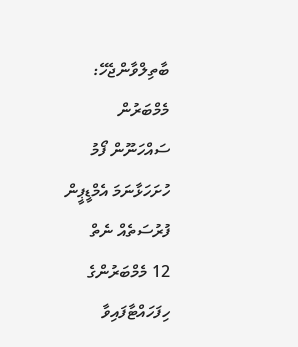ބާތިލްވާންޖެހޭ: މެމްބަރުން
ސައްހަނޫން ފޯމު ހުށަހަޅާނަމަ އެމްޑީޕީން ފުރުސަތެއް ނެތް
12 މެމްބަރުންގެ ހިފަހައްޓާފައިވާ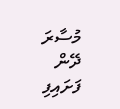މުސާރަ ދޭން ފަށައިފި